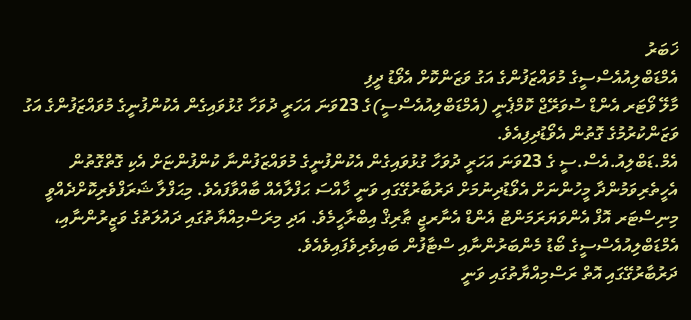ޚަބަރު
އެމްޑަބްލިއުއެސްސީގެ މުވައްޒަފުންގެ އަގު ވަޒަންކޮށް އެވޯޑު ދީފި
މާލޭ ވޯޓަރ އެންޑް ސުވަރޭޖް ކޮމްޕެނީ (އެމްޑަބްލިއުއެސްސީ)ގެ 23ވަނަ އަހަރީ ދުވަހާ ގުޅުވައިގެން އެކުންފުނީގެ މުވައްޒަފުންގެ އަގު ވަޒަންކުރުމުގެ ގޮތުން އެވޯޑުދިފިއެވެ.
އެމް.ޑަބްލިއު.އެސް.ސީ ގެ 23ވަނަ އަހަރީ ދުވަހާ ގުޅުވައިގެން އެކުންފުނީގެ މުވައްޒަފުންނާ ކުންފުންޏަށް އެކި ގޮތްގޮތުން އެހީތެރިވަމުންދާ މީހުންނަށް އެވޯޑުދިނުމަށް ދަރުބާރުގޭގައި ވަނީ ޚާއްސަ ޙަފްލާއެއް ބާއްވާފައެވެ. މިޙަފްލާ ޝަރަފްވެރިކޮށްދެއްވީ މިނިސްޓަރ އޮފް އެންވަޔަރަމަންޓު އެންޑް އެނާރޖީ ޠާރިޤް އިބްރާހީމެވެ. އަދި މިރަސްމިއްޔާތުގައި ދައުލަތުގެ ވަޒީރުންނާއި، އެމްޑަބްލިއުއެސްސީގެ ބޯޑު މެންބަރުންނާއި ސްޓާފުން ބައިވެރިވެފައިވެއެވެ.
ދަރުބާރުގޭގައި އޮތް ރަސްމިއްޔާތުގައި ވަނީ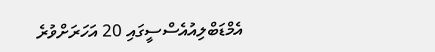އެމްޑަބްލިއުއެސްސީގައި 20 އަހަރަށްވުރެ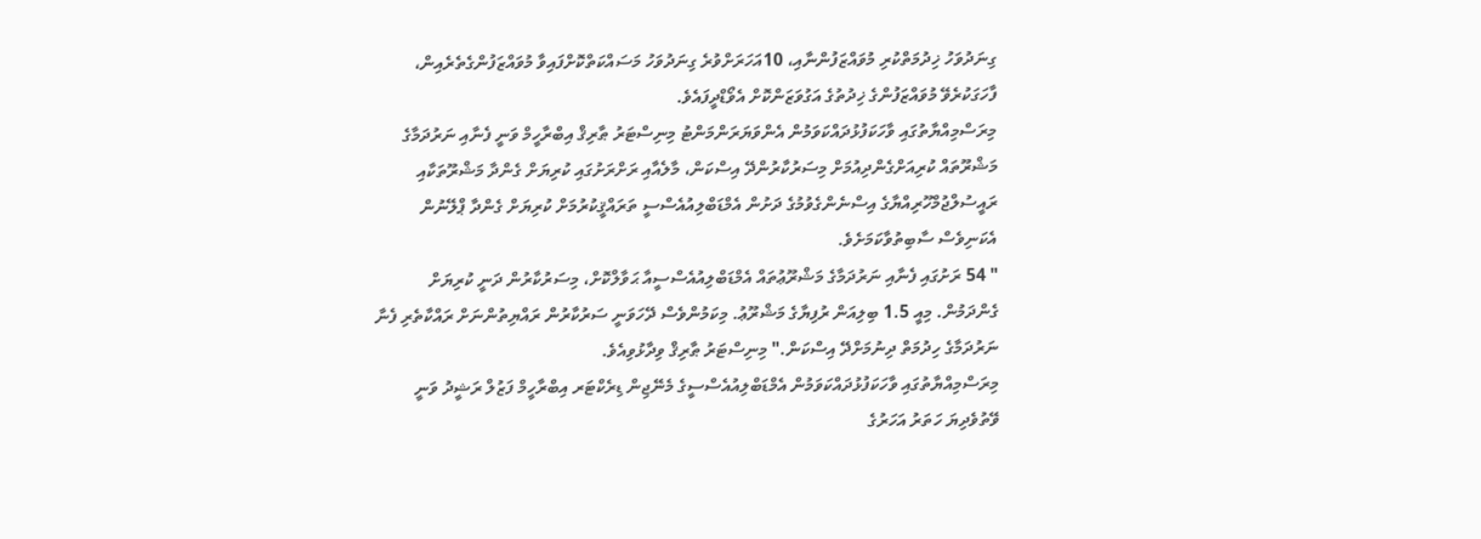ގިނަދުވަހު ޚިދުމަތްކުރި މުވައްޒަފުންނާއި، 10އަހަރަށްވުރެ ގިނަދުވަހު މަސައްކަތްކޮށްފައިވާ މުވައްޒަފުންގެތެރެއިން، ފާހަގަކުރެވޭ މުވައްޒަފުންގެ ޚިދުތުގެ އަގުވަޒަންކޮށް އެވޯޑްދީފައެވެ.
މިރަސްމިއްޔާތުގައި ވާހަކަފުޅުދައްކަވަމުން އެންވަޔަރަންމަންޓު މިނިސްޓަރު ޠާރިޤް އިބްރާހީމް ވަނީ ފެނާއި ނަރުދަމާގެ މަޝްރޫތައް ކުރިއަށްގެންދިއުމަށް މިސަރުކާރުންދޭ އިސްކަން، މާލެއާއި ރަށްރަށުގައި ކުރިޔަށް ގެންދާ މަޝްރޫތަކާއި ރައީސުލްޖުމްހޫރިއްޔާގެ އިސްނެންގެވުމުގެ ދަށުން އެމްޑަބްލިއުއެސްސީ ތަރައްޤީކުރުމަށް ކުރިޔަށް ގެންދާ ޕްލޭނުން އެކަނިވެސް ސާބިތުވާކަމަށެވެ.
" 54 ރަށުގައި ފެނާއި ނަރުދަމާގެ މަޝްރޫޢުތައް އެމްޑަބްލިއުއެސްސީއާ ޙަވާލްކޮށް، މިސަރުކާރުން ދަނީ ކުރިޔަށް ގެންދަމުން. މިއީ 1.5 ބިލިއަން ރުފިޔާގެ މަޝްރޫޢު. މިކަމުންވެސް ދޭހަވަނީ ސަރުކާރުން ރައްޔިތުންނަށް ރައްކާތެރި ފެނާ ނަރުދަމާގެ ހިދުމަތް ދިނުމަށްދޭ އިސްކަން." މިނިސްޓަރު ޠާރިޤް ވިދާޅުވިއެވެ.
މިރަސްމިއްޔާތުގައި ވާހަކަފުޅުދައްކަވަމުން އެމްޑަބްލިއުއެސްސީގެ މެނޭޖިން ޑިރެކްޓަރ އިބްރާހީމް ފަޒުލް ރަޝީދު ވަނީ ވޭތުވެދިޔަ ހަތަރު އަހަރުގެ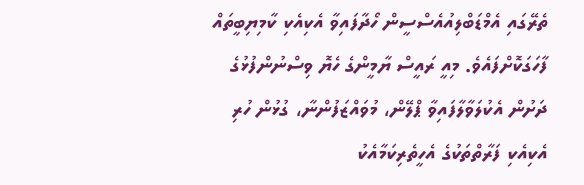ތެރޭގައި އެމްޑަބްލިއުއެސްސީން ހޯދާފައިވާ އެކިއެކި ކާމިޔިބީތައް ފާހަގަކޮށްފައެވެ. މިއީ ރައީސް ޔާމީންގެ ހެޔޮ ވިސްނުންފުޅުގެ ދަށުން އެކުލަވާލާފައިވާ ޕްލޭން، މުވައްޒަފުންނާ، ގުޅުން ހުރި އެކިއެކި ފަރާތްތަކުގެ އެހީތެރިކަމާއެކު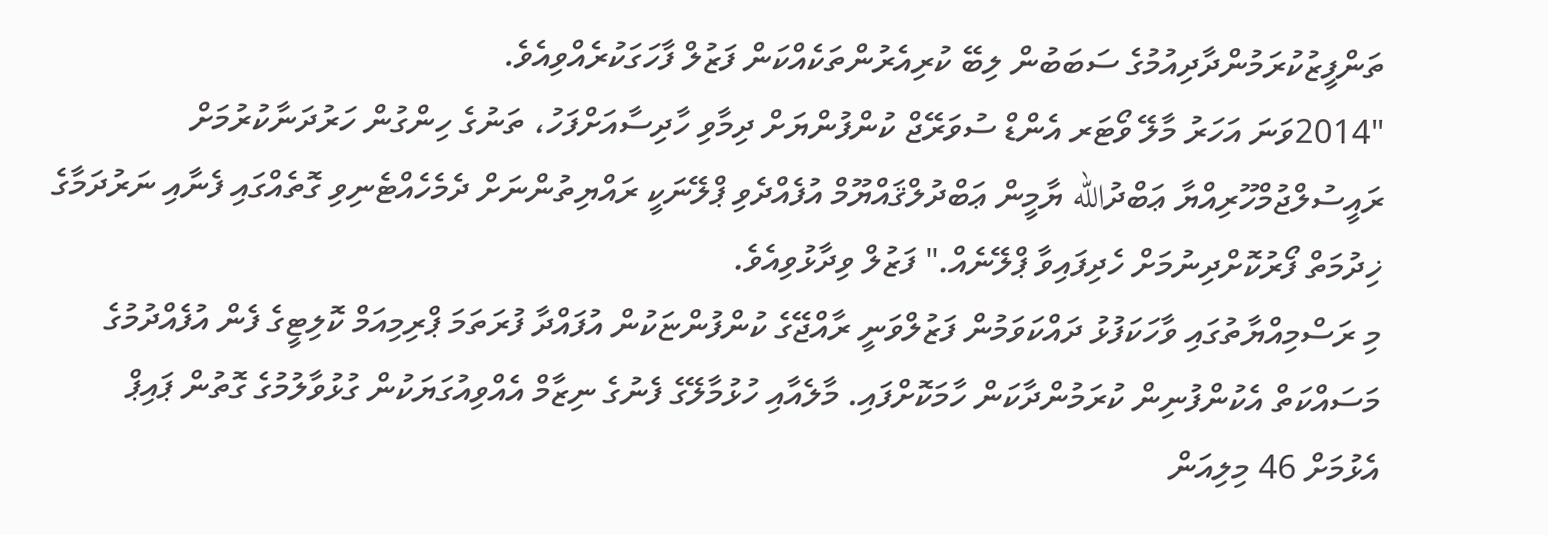ތަންފީޒުކުރަމުންދާދިއުމުގެ ސަބަބުން ލިބޭ ކުރިއެރުންތަކެއްކަން ފަޒުލް ފާހަގަކުރެއްވިއެވެ.
"2014ވަނަ އަހަރު މާލޭ ވޯޓަރ އެންޑް ސުވަރޭޖް ކުންފުންޔަށް ދިމާވި ހާދިސާއަށްފަހު، ތަނުގެ ހިންގުން ހަރުދަނާކުރުމަށް ރައީސުލްޖުމްހޫރިއްޔާ ޢަބްދުالله ޔާމީން ޢަބްދުލްޤައްޔޫމް އުފެއްދެވި ޕްލޭނަކީ ރައްޔިތުންނަށް ދެމެހެއްޓެނިވި ގޮތެއްގައި ފެނާއި ނަރުދަމާގެ ޚިދުމަތް ފޯރުކޮށްދިނުމަށް ހެދިފައިވާ ޕްލޭނެއް." ފަޒުލް ވިދާޅުވިއެވެ.
މި ރަސްމިއްޔާތުގައި ވާހަކަފުޅު ދައްކަވަމުން ފަޒުލްވަނީ ރާއްޖޭގެ ކުންފުންޏަކުން އުފައްދާ ފުރަތަމަ ޕްރިމިއަމް ކޮލިޓީގެ ފެން އުފެއްދުމުގެ މަސައްކަތް އެކުންފުނިން ކުރަމުންދާކަން ހާމަކޮށްފައި. މާލެއާއި ހުޅުމާލޭގެ ފެނުގެ ނިޒާމް އެއްވިއުގަޔަކުން ގުޅުވާލުމުގެ ގޮތުން ޕައިޕް އެޅުމަށް 46 މިލިއަން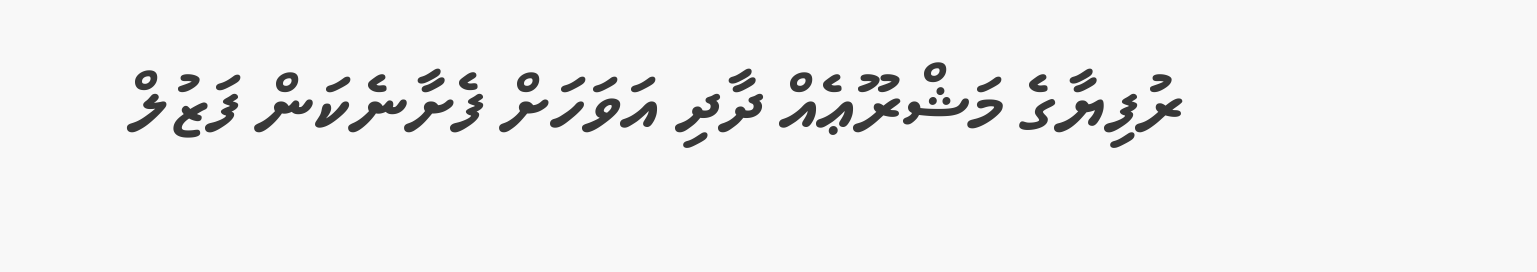ރުފިޔާގެ މަޝްރޫޢެއް ދާދި އަވަހަށް ފެށާނެކަން ފަޒުލް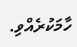ހާމަކުރެއްވި.